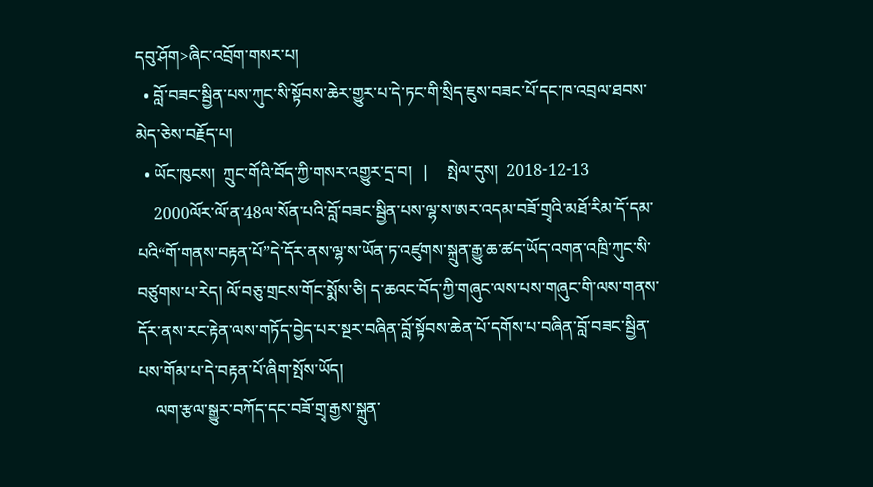དབུ་ཤོག>ཞིང་འབྲོག་གསར་པ།
  • བློ་བཟང་སྦྱིན་པས་ཀུང་སི་སྟོབས་ཆེར་གྱུར་པ་དེ་ཏང་གི་སྲིད་ཇུས་བཟང་པོ་དང་ཁ་འབྲལ་ཐབས་མེད་ཅེས་བརྗོད་པ།
  • ཡོང་ཁུངས།  ཀྲུང་གོའི་བོད་ཀྱི་གསར་འགྱུར་དྲ་བ།   |     སྤེལ་དུས།  2018-12-13
    2000ལོར་ལོ་ན་48ལ་སོན་པའི་བློ་བཟང་སྦྱིན་པས་ལྷ་ས་ཨར་འདམ་བཟོ་གྲྭའི་མཐོ་རིམ་དོ་དམ་པའི“གོ་གནས་བརྟན་པོ”དེ་དོར་ནས་ལྷ་ས་ཡོན་ཏ་འཛུགས་སྐྲུན་རྒྱུ་ཆ་ཚད་ཡོད་འགན་འཁྲི་ཀུང་སི་བཙུགས་པ་རེད། ལོ་བཅུ་གྲངས་གོང་སྨོས་ཅི། ད་ཆའང་བོད་ཀྱི་གཞུང་ལས་པས་གཞུང་གི་ལས་གནས་དོར་ནས་རང་རྟེན་ལས་གཏོད་བྱེད་པར་སྔར་བཞིན་བློ་སྟོབས་ཆེན་པོ་དགོས་པ་བཞིན་བློ་བཟང་སྦྱིན་པས་གོམ་པ་དེ་བརྟན་པོ་ཞིག་སྤོས་ཡོད།
    ལག་རྩལ་སྒྱུར་བཀོད་དང་བཟོ་གྲྭ་རྒྱས་སྐྲུན་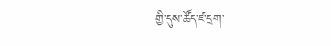གྱི་དུས་ཚོད་ཛ་དྲག་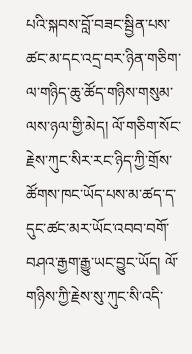པའི་སྐབས་བློ་བཟང་སྦྱིན་པས་ཚང་མ་དང་འདྲ་བར་ཉིན་གཅིག་ལ་གཉིད་ཆུ་ཚོད་གཉིས་གསུམ་ལས་ཉལ་གྱི་མེད། ལོ་གཅིག་སོང་རྗེས་ཀུང་སིར་རང་ཉིད་ཀྱི་གྲོས་ཚོགས་ཁང་ཡོད་པས་མ་ཚད་ད་དུང་ཚང་མར་ཡོང་འབབ་བགོ་བཤའ་རྒྱག་རྒྱུ་ཡང་བྱུང་ཡོད། ལོ་གཉིས་ཀྱི་རྗེས་སུ་ཀུང་སི་འདི་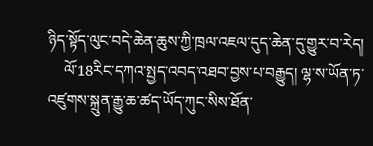ཉིད་སྟོད་ལུང་བདེ་ཆེན་ཆུས་ཀྱི་ཁྲལ་འཇལ་དུད་ཆེན་དུ་གྱུར་བ་རེད།
    ལོ་18རིང་དཀའ་སྤྱད་འབད་འཐབ་བྱས་པ་བརྒྱུད། ལྷ་ས་ཡོན་ཏ་འཛུགས་སྐྲུན་རྒྱུ་ཆ་ཚད་ཡོད་ཀུང་སིས་ཐོན་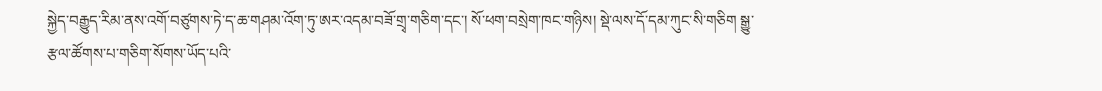སྐྱེད་བརྒྱུད་རིམ་ནས་འགོ་བཙུགས་ཏེ་ད་ཆ་གཤམ་འོག་ཏུ་ཨར་འདམ་བཟོ་གྲྭ་གཅིག་དང་། སོ་ཕག་བསྲེག་ཁང་གཉིས། སྡེ་ལས་དོ་དམ་ཀུང་སི་གཅིག སྒྱུ་རྩལ་ཚོགས་པ་གཅིག་སོགས་ཡོད་པའི་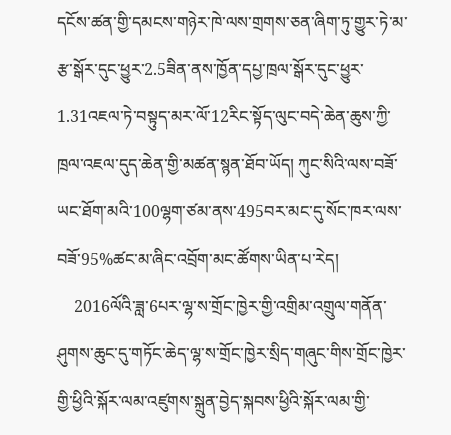དངོས་ཚན་གྱི་དམངས་གཉེར་ཁེ་ལས་གྲགས་ཅན་ཞིག་ཏུ་གྱུར་ཏེ་མ་རྩ་སྒོར་དུང་ཕྱུར་2.5ཟིན་ནས་ཁྱོན་དཔྱ་ཁྲལ་སྒོར་དུང་ཕྱུར་1.31འཇལ་ཏེ་བསྟུད་མར་ལོ་12རིང་སྟོད་ལུང་བདེ་ཆེན་ཆུས་ཀྱི་ཁྲལ་འཇལ་དུད་ཆེན་གྱི་མཚན་སྙན་ཐོབ་ཡོད། ཀུང་སིའི་ལས་བཟོ་ཡང་ཐོག་མའི་100ལྷག་ཙམ་ནས་495བར་མང་དུ་སོང་ཁར་ལས་བཟོ་95%ཚང་མ་ཞིང་འབྲོག་མང་ཚོགས་ཡིན་པ་རེད།
    2016ལོའི་ཟླ་6པར་ལྷ་ས་གྲོང་ཁྱེར་གྱི་འགྲིམ་འགྲུལ་གནོན་ཤུགས་ཆུང་དུ་གཏོང་ཆེད་ལྷ་ས་གྲོང་ཁྱེར་སྲིད་གཞུང་གིས་གྲོང་ཁྱེར་གྱི་ཕྱིའི་སྐོར་ལམ་འཛུགས་སྐྲུན་བྱེད་སྐབས་ཕྱིའི་སྐོར་ལམ་གྱི་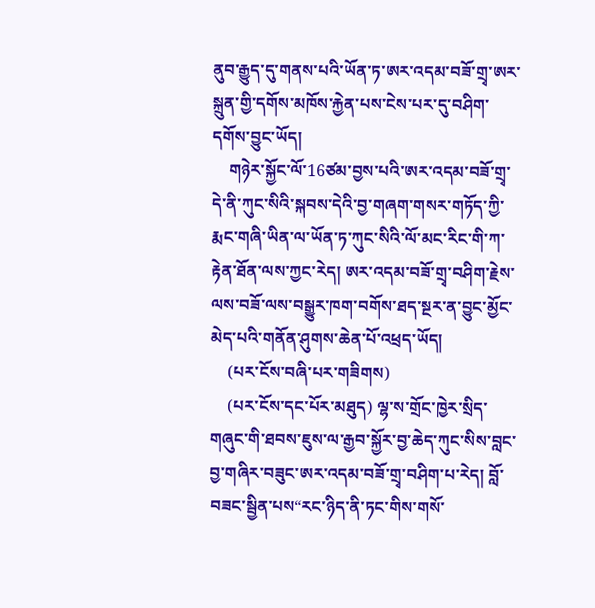ནུབ་རྒྱུད་དུ་གནས་པའི་ཡོན་ཏ་ཨར་འདམ་བཟོ་གྲྭ་ཨར་སྐྲུན་གྱི་དགོས་མཁོས་རྐྱེན་པས་ངེས་པར་དུ་བཤིག་དགོས་བྱུང་ཡོད།
    གཉེར་སྐྱོང་ལོ་16ཙམ་བྱས་པའི་ཨར་འདམ་བཟོ་གྲྭ་དེ་ནི་ཀུང་སིའི་སྐབས་དེའི་བྱ་གཞག་གསར་གཏོད་ཀྱི་རྨང་གཞི་ཡིན་ལ་ཡོན་ཏ་ཀུང་སིའི་ལོ་མང་རིང་གི་ཀ་རྟེན་ཐོན་ལས་ཀྱང་རེད། ཨར་འདམ་བཟོ་གྲྭ་བཤིག་རྗེས་ལས་བཟོ་ལས་བསྒྱུར་ཁག་བགོས་ཐད་སྔར་ན་བྱུང་མྱོང་མེད་པའི་གནོན་ཤུགས་ཆེན་པོ་འཕྲད་ཡོད།
    (པར་ངོས་བཞི་པར་གཟིགས)
    (པར་ངོས་དང་པོར་མཐུད) ལྷ་ས་གྲོང་ཁྱེར་སྲིད་གཞུང་གི་ཐབས་ཇུས་ལ་རྒྱབ་སྐྱོར་བྱ་ཆེད་ཀུང་སིས་བླང་བྱ་གཞིར་བཟུང་ཨར་འདམ་བཟོ་གྲྭ་བཤིག་པ་རེད། བློ་བཟང་སྦྱིན་པས“རང་ཉིད་ནི་ཏང་གིས་གསོ་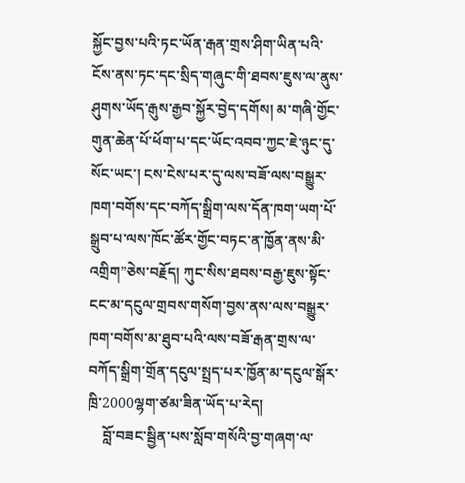སྐྱོང་བྱས་པའི་ཏང་ཡོན་རྒན་གྲས་ཤིག་ཡིན་པའི་ངོས་ནས་ཏང་དང་སྲིད་གཞུང་གི་ཐབས་ཇུས་ལ་ནུས་ཤུགས་ཡོད་རྒུས་རྒྱབ་སྐྱོར་བྱེད་དགོས། མ་གཞི་གྱོང་གུན་ཆེན་པོ་ཕོག་པ་དང་ཡོང་འབབ་ཀྱང་ཇེ་ཉུང་དུ་སོང་ཡང་། ངས་ངེས་པར་དུ་ལས་བཟོ་ལས་བསྒྱུར་ཁག་བགོས་དང་བཀོད་སྒྲིག་ལས་དོན་ཁག་ཡག་པོ་སྒྲུབ་པ་ལས་ཁོང་ཚོར་གྱོང་བཏང་ན་ཁྱོན་ནས་མི་འགྲིག”ཅེས་བརྗོད། ཀུང་སིས་ཐབས་བརྒྱ་ཇུས་སྟོང་ངང་མ་དངུལ་གྲབས་གསོག་བྱས་ནས་ལས་བསྒྱུར་ཁག་བགོས་མ་ཐུབ་པའི་ལས་བཟོ་རྒན་གྲས་ལ་བཀོད་སྒྲིག་གྲོན་དངུལ་སྤྲད་པར་ཁྱོན་མ་དངུལ་སྒོར་ཁྲི་2000ལྷག་ཙམ་ཟིན་ཡོད་པ་རེད།
    བློ་བཟང་སྦྱིན་པས་སློབ་གསོའི་བྱ་གཞག་ལ་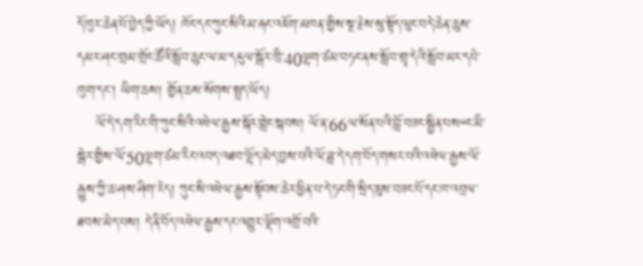དོ་ཁུར་ཆེན་པོ་བྱེད་ཀྱི་ཡོད། ཁོང་དང་ཀུང་སིའི་མ་རྐང་འཇོག་མཁན་གྱིས་སྔ་རྗེས་སུ་སྟོད་ལུང་བདེ་ཆེན་ཆུས་དམར་ཤང་གྲམ་གྲོང་ཚོའི་སློབ་ཆུང་ལ་མ་དངུལ་སྒོར་ཁྲི་40ལྷག་ཙམ་བཏང་ནས་སློབ་གྲྭ་དེའི་སློབ་མར་དཔེ་ཁུག་དང་། ཡིག་ཆས། གྱོན་ཆས་སོགས་སྤྲད་ཡོད།
    ལོ་དེ་དག་རིང་གི་ཀུང་སིའི་འཕེལ་རྒྱས་སྐོར་གླེང་སྐབས། ལོ་ན་66ལ་སོན་པའི་བློ་བཟང་སྦྱིན་པས“ང་མི་སྒེར་གྱིས་ལོ་50ལྷག་ཙམ་རིང་འབད་འཐབ་ལྷོད་མེད་བྱས་པའི་ལོ་ཟླ་དེ་དག་བོད་གསར་པའི་འཕེལ་རྒྱས་ལོ་རྒྱུས་ཀྱི་ཆ་ཤས་ཤིག་རེད། ཀུང་སི་འཕེལ་རྒྱས་སྟོབས་ཆེར་ཕྱིན་པ་དེ་ཏང་གི་སྲིད་ཇུས་བཟང་པོ་དང་ཁ་འབྲལ་ཐབས་མེད་པས། དེ་ནི་བོད་འཕེལ་རྒྱས་དང་འགྱུར་ལྡོག་འགྲོ་བའི་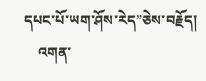དཔང་པོ་ཡག་ཤོས་རེད”ཅེས་བརྗོད།
    འགན་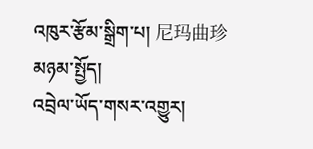འཁུར་རྩོམ་སྒྲིག་པ། 尼玛曲珍
མཉམ་སྤྱོད།
འབྲེལ་ཡོད་གསར་འགྱུར།